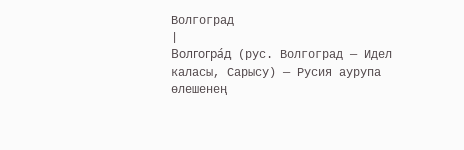Волгоград
|
Волгогра́д (рус. Волгоград — Идел каласы, Сарысу) — Русия аурупа өлешенең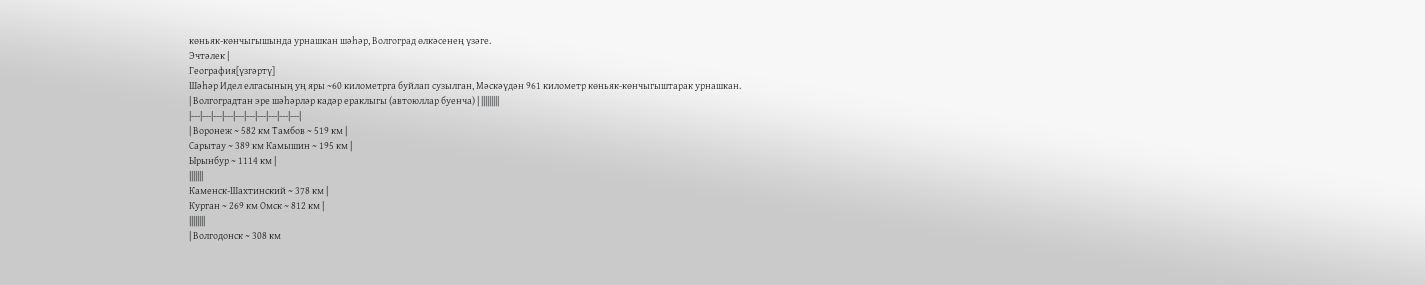көньяк-көнчыгышында урнашкан шәһәр, Волгоград өлкәсенең үзәге.
Эчтәлек |
География[үзгәртү]
Шәһәр Идел елгасының уң яры ~60 километрга буйлап сузылган, Мәскәүдән 961 километр көньяк-көнчыгыштарак урнашкан.
| Волгоградтан эре шәһәрләр кадәр ераклыгы (автоюллар буенча) | |||||||||
|---|---|---|---|---|---|---|---|---|---|
| Воронеж ~ 582 км Тамбов ~ 519 км |
Сарытау ~ 389 км Камышин ~ 195 км |
Ырынбур ~ 1114 км |
|||||||
Каменск-Шахтинский ~ 378 км |
Курган ~ 269 км Омск ~ 812 км |
||||||||
| Волгодонск ~ 308 км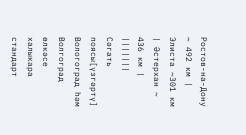Ростов-на-Дону ~ 492 км |
Элиста ~301 км | Әстерхан ~ 436 км | |||||||
Сәгать поясы[үзгәртү]
Вологоград һәм Волгоград өлкәсе халыкара стандарт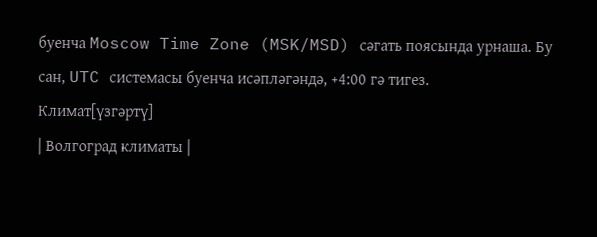буенча Moscow Time Zone (MSK/MSD) сәгать поясында урнаша. Бу сан, UTC системасы буенча исәпләгәндә, +4:00 гә тигез.
Климат[үзгәртү]
| Волгоград климаты |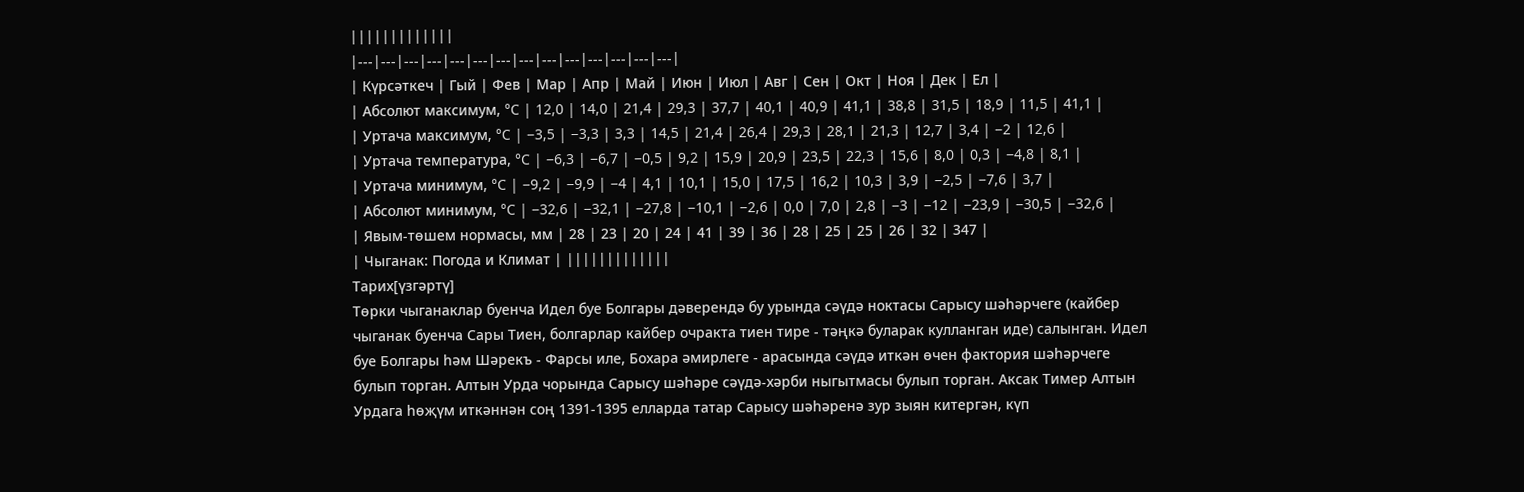|||||||||||||
|---|---|---|---|---|---|---|---|---|---|---|---|---|---|
| Күрсәткеч | Гый | Фев | Мар | Апр | Май | Июн | Июл | Авг | Сен | Окт | Ноя | Дек | Ел |
| Абсолют максимум, °C | 12,0 | 14,0 | 21,4 | 29,3 | 37,7 | 40,1 | 40,9 | 41,1 | 38,8 | 31,5 | 18,9 | 11,5 | 41,1 |
| Уртача максимум, °C | −3,5 | −3,3 | 3,3 | 14,5 | 21,4 | 26,4 | 29,3 | 28,1 | 21,3 | 12,7 | 3,4 | −2 | 12,6 |
| Уртача температура, °C | −6,3 | −6,7 | −0,5 | 9,2 | 15,9 | 20,9 | 23,5 | 22,3 | 15,6 | 8,0 | 0,3 | −4,8 | 8,1 |
| Уртача минимум, °C | −9,2 | −9,9 | −4 | 4,1 | 10,1 | 15,0 | 17,5 | 16,2 | 10,3 | 3,9 | −2,5 | −7,6 | 3,7 |
| Абсолют минимум, °C | −32,6 | −32,1 | −27,8 | −10,1 | −2,6 | 0,0 | 7,0 | 2,8 | −3 | −12 | −23,9 | −30,5 | −32,6 |
| Явым-төшем нормасы, мм | 28 | 23 | 20 | 24 | 41 | 39 | 36 | 28 | 25 | 25 | 26 | 32 | 347 |
| Чыганак: Погода и Климат | |||||||||||||
Тарих[үзгәртү]
Төрки чыганаклар буенча Идел буе Болгары дәверендә бу урында сәүдә ноктасы Сарысу шәһәрчеге (кайбер чыганак буенча Сары Тиен, болгарлар кайбер очракта тиен тире - тәңкә буларак кулланган иде) салынган. Идел буе Болгары һәм Шәрекъ - Фарсы иле, Бохара әмирлеге - арасында сәүдә иткән өчен фактория шәһәрчеге булып торган. Алтын Урда чорында Сарысу шәһәре сәүдә-хәрби ныгытмасы булып торган. Аксак Тимер Алтын Урдага һөҗүм иткәннән соң 1391-1395 елларда татар Сарысу шәһәренә зур зыян китергән, күп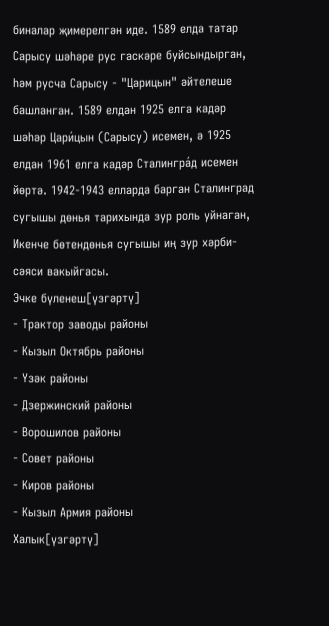биналар җимерелгән иде. 1589 елда татар Сарысу шәһәре рус гаскәре буйсындырган, һәм русча Сарысу - "Царицын" әйтелеше башланган. 1589 елдан 1925 елга кадәр шәһәр Цари́цын (Сарысу) исемен, ә 1925 елдан 1961 елга кадәр Сталингра́д исемен йөртә. 1942-1943 елларда барган Сталинград сугышы дөнья тарихында зур роль уйнаган, Икенче бөтендөнья сугышы иң зур хәрби-сәяси вакыйгасы.
Эчке бүленеш[үзгәртү]
- Трактор заводы районы
- Кызыл Октябрь районы
- Үзәк районы
- Дзержинский районы
- Ворошилов районы
- Совет районы
- Киров районы
- Кызыл Армия районы
Халык[үзгәртү]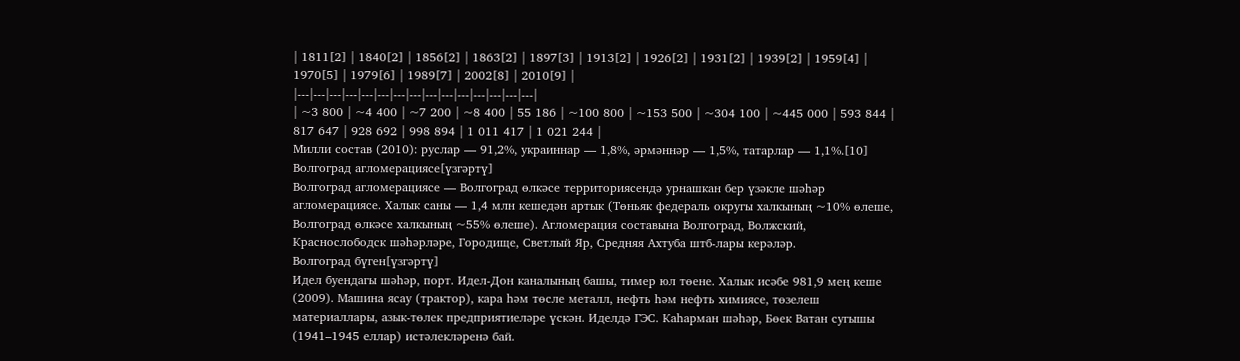| 1811[2] | 1840[2] | 1856[2] | 1863[2] | 1897[3] | 1913[2] | 1926[2] | 1931[2] | 1939[2] | 1959[4] | 1970[5] | 1979[6] | 1989[7] | 2002[8] | 2010[9] |
|---|---|---|---|---|---|---|---|---|---|---|---|---|---|---|
| ~3 800 | ~4 400 | ~7 200 | ~8 400 | 55 186 | ~100 800 | ~153 500 | ~304 100 | ~445 000 | 593 844 | 817 647 | 928 692 | 998 894 | 1 011 417 | 1 021 244 |
Милли состав (2010): руслар — 91,2%, украиннар — 1,8%, әрмәннәр — 1,5%, татарлар — 1,1%.[10]
Волгоград агломерациясе[үзгәртү]
Волгоград агломерациясе — Волгоград өлкәсе территориясендә урнашкан бер үзәкле шәһәр агломерациясе. Халык саны — 1,4 млн кешедән артык (Төньяк федераль округы халкының ~10% өлеше, Волгоград өлкәсе халкының ~55% өлеше). Агломерация составына Волгоград, Волжский, Краснослободск шәһәрләре, Городище, Светлый Яр, Средняя Ахтуба штб-лары керәләр.
Волгоград бүген[үзгәртү]
Идел буендагы шәһәр, порт. Идел-Дон каналының башы, тимер юл төене. Халык исәбе 981,9 мең кеше (2009). Машина ясау (трактор), кара һәм төсле металл, нефть һәм нефть химиясе, төзелеш материаллары, азык-төлек предприятиеләре үскән. Иделдә ГЭС. Каһарман шәһәр, Бөек Ватан сугышы (1941–1945 еллар) истәлекләренә бай.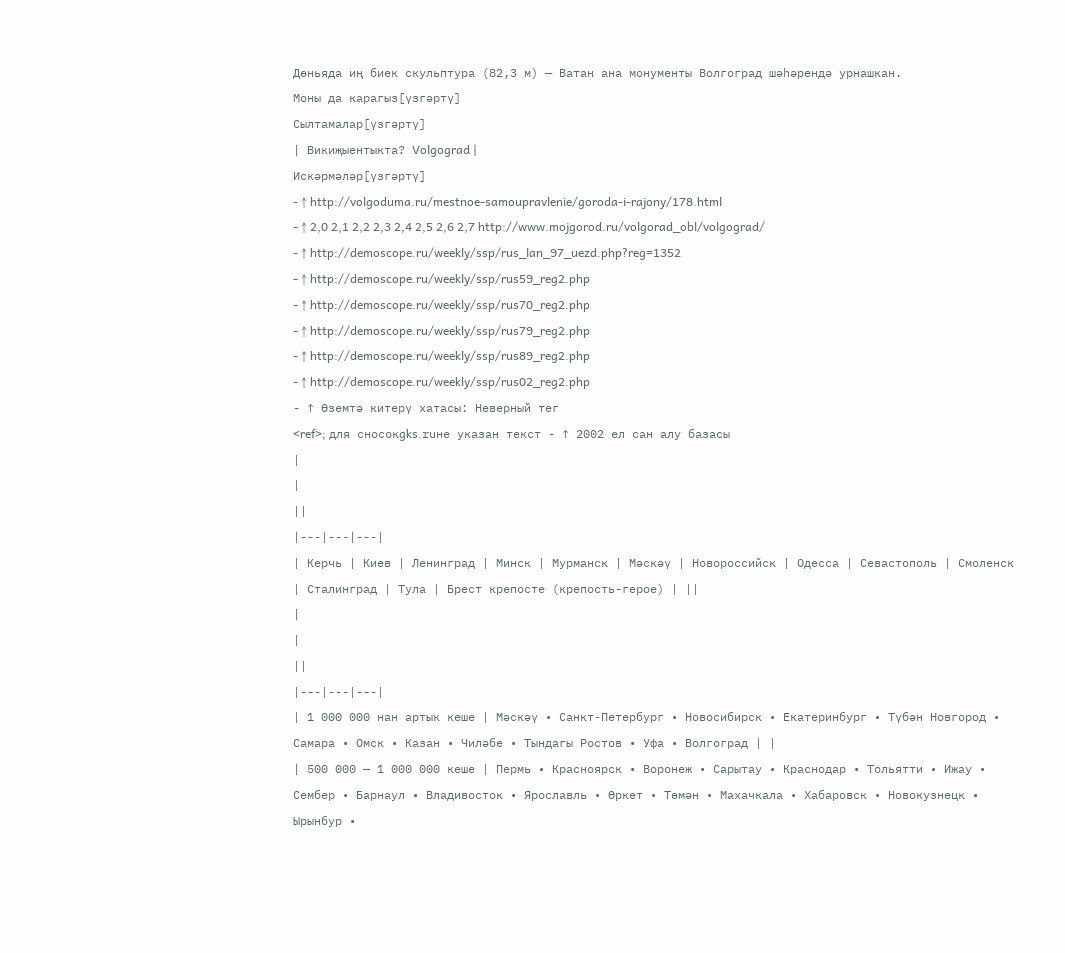Дөньяда иң биек скульптура (82,3 м) — Ватан ана монументы Волгоград шәһәрендә урнашкан.
Моны да карагыз[үзгәртү]
Сылтамалар[үзгәртү]
| Викиҗыентыкта? Volgograd |
Искәрмәләр[үзгәртү]
- ↑ http://volgoduma.ru/mestnoe-samoupravlenie/goroda-i-rajony/178.html
- ↑ 2,0 2,1 2,2 2,3 2,4 2,5 2,6 2,7 http://www.mojgorod.ru/volgorad_obl/volgograd/
- ↑ http://demoscope.ru/weekly/ssp/rus_lan_97_uezd.php?reg=1352
- ↑ http://demoscope.ru/weekly/ssp/rus59_reg2.php
- ↑ http://demoscope.ru/weekly/ssp/rus70_reg2.php
- ↑ http://demoscope.ru/weekly/ssp/rus79_reg2.php
- ↑ http://demoscope.ru/weekly/ssp/rus89_reg2.php
- ↑ http://demoscope.ru/weekly/ssp/rus02_reg2.php
- ↑ Өземтә китерү хатасы: Неверный тег
<ref>; для сносокgks.ruне указан текст - ↑ 2002 ел сан алу базасы
|
|
||
|---|---|---|
| Керчь | Киев | Ленинград | Минск | Мурманск | Мәскәү | Новороссийск | Одесса | Севастополь | Смоленск | Сталинград | Тула | Брест крепосте (крепость-герое) | ||
|
|
||
|---|---|---|
| 1 000 000 нан артык кеше | Мәскәү • Санкт-Петербург • Новосибирск • Екатеринбург • Түбән Новгород • Самара • Омск • Казан • Чиләбе • Тындагы Ростов • Уфа • Волгоград | |
| 500 000 — 1 000 000 кеше | Пермь • Красноярск • Воронеж • Сарытау • Краснодар • Тольятти • Ижау • Сембер • Барнаул • Владивосток • Ярославль • Өркет • Төмән • Махачкала • Хабаровск • Новокузнецк • Ырынбур •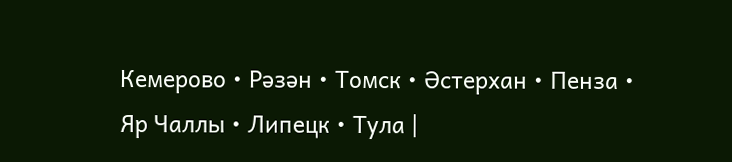Кемерово • Рәзән • Томск • Әстерхан • Пенза • Яр Чаллы • Липецк • Тула |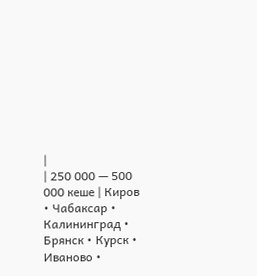|
| 250 000 — 500 000 кеше | Киров • Чабаксар • Калининград • Брянск • Курск • Иваново •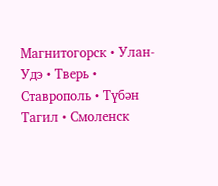Магнитогорск • Улан-Удэ • Тверь • Ставрополь • Түбән Тагил • Смоленск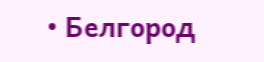• Белгород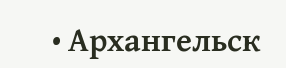• Архангельск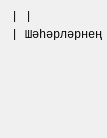| |
| Шәһәрләрнең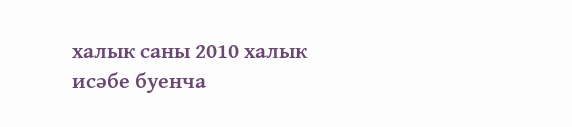халык саны 2010 халык исәбе буенча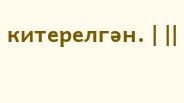китерелгән. | ||